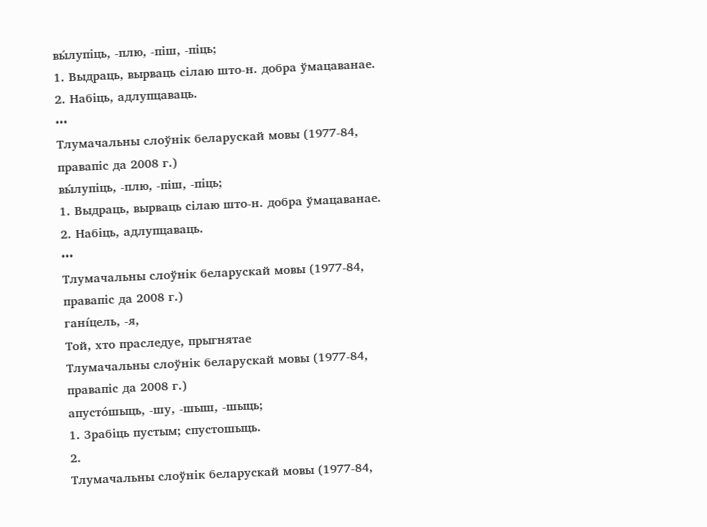вы́лупіць, ‑плю, ‑піш, ‑піць;
1. Выдраць, вырваць сілаю што‑н. добра ўмацаванае.
2. Набіць, адлупцаваць.
•••
Тлумачальны слоўнік беларускай мовы (1977-84, правапіс да 2008 г.)
вы́лупіць, ‑плю, ‑піш, ‑піць;
1. Выдраць, вырваць сілаю што‑н. добра ўмацаванае.
2. Набіць, адлупцаваць.
•••
Тлумачальны слоўнік беларускай мовы (1977-84, правапіс да 2008 г.)
гані́цель, ‑я,
Той, хто праследуе, прыгнятае
Тлумачальны слоўнік беларускай мовы (1977-84, правапіс да 2008 г.)
апусто́шыць, ‑шу, ‑шыш, ‑шыць;
1. Зрабіць пустым; спустошыць.
2.
Тлумачальны слоўнік беларускай мовы (1977-84,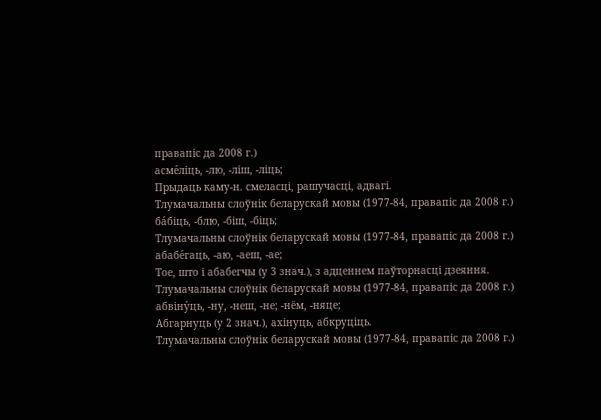правапіс да 2008 г.)
асме́ліць, ‑лю, ‑ліш, ‑ліць;
Прыдаць каму‑н. смеласці, рашучасці, адвагі.
Тлумачальны слоўнік беларускай мовы (1977-84, правапіс да 2008 г.)
ба́біць, ‑блю, ‑біш, ‑біць;
Тлумачальны слоўнік беларускай мовы (1977-84, правапіс да 2008 г.)
абабе́гаць, ‑аю, ‑аеш, ‑ае;
Тое, што і абабегчы (у 3 знач.), з адценнем паўторнасці дзеяння.
Тлумачальны слоўнік беларускай мовы (1977-84, правапіс да 2008 г.)
абвіну́ць, ‑ну, ‑неш, ‑не; ‑нём, ‑няце;
Абгарнуць (у 2 знач.), ахінуць, абкруціць.
Тлумачальны слоўнік беларускай мовы (1977-84, правапіс да 2008 г.)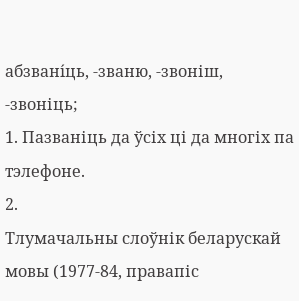абзвані́ць, ‑званю, ‑звоніш, ‑звоніць;
1. Пазваніць да ўсіх ці да многіх па тэлефоне.
2.
Тлумачальны слоўнік беларускай мовы (1977-84, правапіс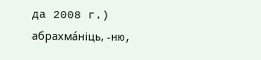да 2008 г.)
абрахма́ніць, ‑ню,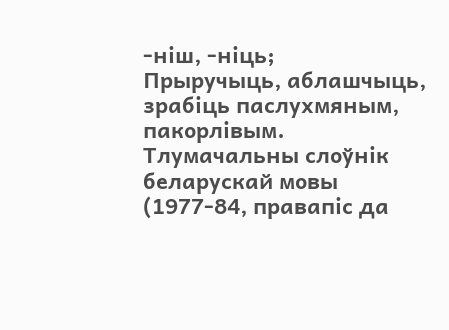‑ніш, ‑ніць;
Прыручыць, аблашчыць, зрабіць паслухмяным, пакорлівым.
Тлумачальны слоўнік беларускай мовы (1977-84, правапіс да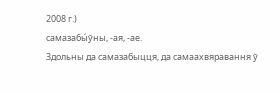2008 г.)
самазабы́ўны, ‑ая, ‑ае.
Здольны да самазабыцця, да самаахвяравання ў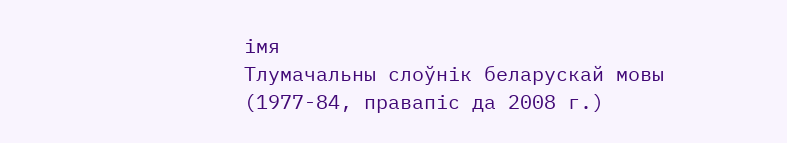імя
Тлумачальны слоўнік беларускай мовы (1977-84, правапіс да 2008 г.)